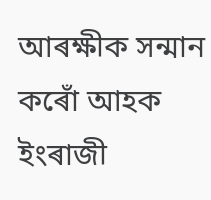আৰক্ষীক সন্মান কৰোঁ আহক
ইংৰাজী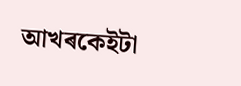আখৰকেইটা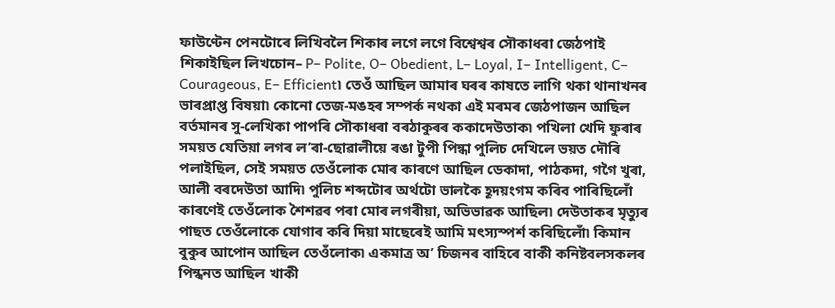ফাউণ্টেন পেনটোৰে লিখিবলৈ শিকাৰ লগে লগে বিশ্বেশ্বৰ সৌকাধৰা জেঠপাই শিকাইছিল লিখচোন– P– Polite, O– Obedient, L– Loyal, I– Intelligent, C– Courageous, E– Efficient৷ তেওঁ আছিল আমাৰ ঘৰৰ কাষতে লাগি থকা থানাখনৰ ভাৰপ্ৰাপ্ত বিষয়া৷ কোনো তেজ-মঙহৰ সম্পৰ্ক নথকা এই মৰমৰ জেঠপাজন আছিল বৰ্তমানৰ সু-লেখিকা পাপৰি সৌকাধৰা বৰঠাকুৰৰ ককাদেউতাক৷ পখিলা খেদি ফুৰাৰ সময়ত যেতিয়া লগৰ ল’ৰা-ছোৱালীয়ে ৰঙা টুপী পিন্ধা পুলিচ দেখিলে ভয়ত দৌৰি পলাইছিল, সেই সময়ত তেওঁলোক মোৰ কাৰণে আছিল ডেকাদা, পাঠকদা, গগৈ খুৰা, আলী বৰদেউতা আদি৷ পুলিচ শব্দটোৰ অৰ্থটো ভালকৈ হূদয়ংগম কৰিব পাৰিছিলোঁ কাৰণেই তেওঁলোক শৈশৱৰ পৰা মোৰ লগৰীয়া, অভিভাৱক আছিল৷ দেউতাকৰ মৃত্যুৰ পাছত তেওঁলোকে যোগাৰ কৰি দিয়া মাছেৰেই আমি মৎস্যস্পৰ্শ কৰিছিলোঁ৷ কিমান বুকুৰ আপোন আছিল তেওঁলোক৷ একমাত্ৰ অ’ চিজনৰ বাহিৰে বাকী কনিষ্টবলসকলৰ পিন্ধনত আছিল খাকী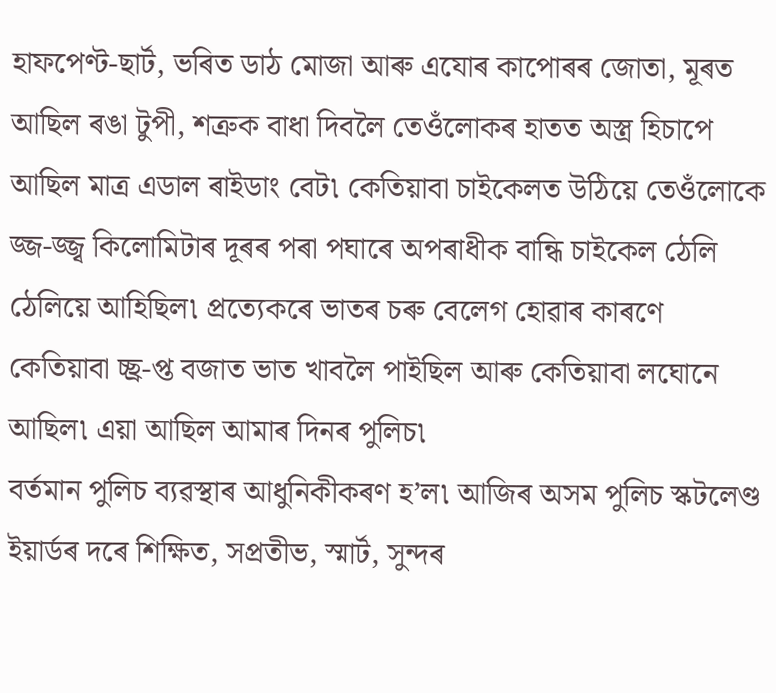হাফপেণ্ট-ছাৰ্ট, ভৰিত ডাঠ মোজা আৰু এযোৰ কাপোৰৰ জোতা, মূৰত আছিল ৰঙা টুপী, শত্ৰুক বাধা দিবলৈ তেওঁলোকৰ হাতত অস্ত্ৰ হিচাপে আছিল মাত্ৰ এডাল ৰাইডাং বেট৷ কেতিয়াবা চাইকেলত উঠিয়ে তেওঁলোকে জ্জ-জ্জ্ব কিলোমিটাৰ দূৰৰ পৰা পঘাৰে অপৰাধীক বান্ধি চাইকেল ঠেলি ঠেলিয়ে আহিছিল৷ প্ৰত্যেকৰে ভাতৰ চৰু বেলেগ হোৱাৰ কাৰণে কেতিয়াবা চ্ছ্ৰ-প্ত বজাত ভাত খাবলৈ পাইছিল আৰু কেতিয়াবা লঘোনে আছিল৷ এয়া আছিল আমাৰ দিনৰ পুলিচ৷
বৰ্তমান পুলিচ ব্যৱস্থাৰ আধুনিকীকৰণ হ’ল৷ আজিৰ অসম পুলিচ স্কটলেণ্ড ইয়াৰ্ডৰ দৰে শিক্ষিত, সপ্ৰতীভ, স্মাৰ্ট, সুন্দৰ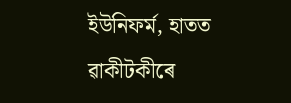ইউনিফৰ্ম, হাতত ৱাকীটকীৰে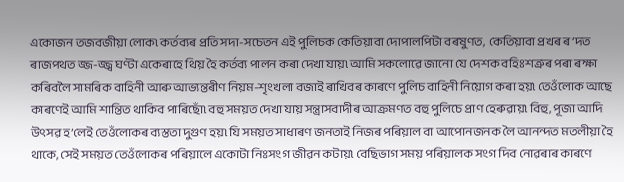একোজন তজবজীয়া লোক৷ কৰ্তব্যৰ প্ৰতি সদা-সচেতন এই পুলিচক কেতিয়াবা দোপালপিটা বৰষুণত, কেতিয়াবা প্ৰখৰ ৰ’দত ৰাজপথত জ্জ-জ্জ্ব ঘণ্টা একেৰাহে থিয় হৈ কৰ্তব্য পালন কৰা দেখা যায়৷ আমি সকলোৱে জানো যে দেশক বহিঃশত্ৰুৰ পৰা ৰক্ষা কৰিবলৈ সামৰিক বাহিনী আৰু আভ্যন্তৰীণ নিয়ম-শৃংখলা বজাই ৰাখিবৰ কাৰণে পুলিচ বাহিনী নিয়োগ কৰা হয়৷ তেওঁলোক আছে কাৰণেই আমি শান্তিত থাকিব পাৰিছোঁ৷ বহু সময়ত দেখা যায় সন্ত্ৰাসবাদীৰ আক্ৰমণত বহু পুলিচে প্ৰাণ হেৰুৱায়৷ বিহু, পূজা আদি উৎসৱ হ’লেই তেওঁলোকৰ ব্যস্ততা দুগুণ হয়৷ যি সময়ত সাধাৰণ জনতাই নিজৰ পৰিয়াল বা আপোনজনক লৈ আনন্দত মতলীয়া হৈ থাকে, সেই সময়ত তেওঁলোকৰ পৰিয়ালে একোটা নিঃসংগ জীৱন কটায়৷ বেছিভাগ সময় পৰিয়ালক সংগ দিব নোৱৰাৰ কাৰণে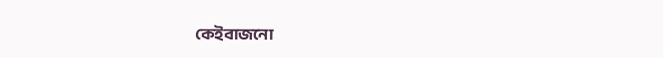কেইবাজনো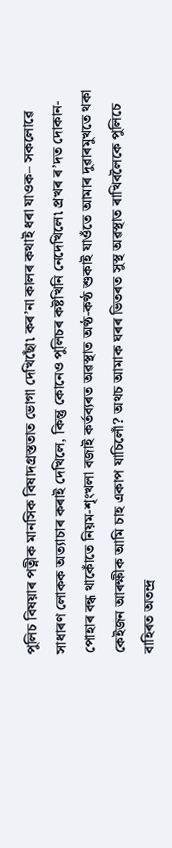পুলিচ বিষয়াৰ পত্নীক মানসিক বিষাদগ্ৰস্ততাত ভোগা দেখিছোঁ৷ কৰ’না কালৰ কথাই ধৰা যাওক– সকলোৱে সাধাৰণ লোকক অত্যাচাৰ কৰাই দেখিলে, কিন্তু কোনেও পুলিচৰ কষ্টখিনি নেদেখিলে৷ প্ৰখৰ ৰ’দত দোকান-পোহাৰ বন্ধ থাকোঁতে নিয়ম-শৃংখলা বজাই কৰ্তব্যৰত অৱস্থাত অণ্ঠ-কণ্ঠ শুকাই যাওঁতে আমাৰ দুৱাৰমুখতে থকা কেইজন আৰক্ষীক আমি চাহ একাপ যাচিলোঁ? অথচ আমাক ঘৰৰ ভিতৰত সুস্থ অৱস্থাত ৰাখিবলৈকে পুলিচে বাহিৰত অতন্দ্ৰ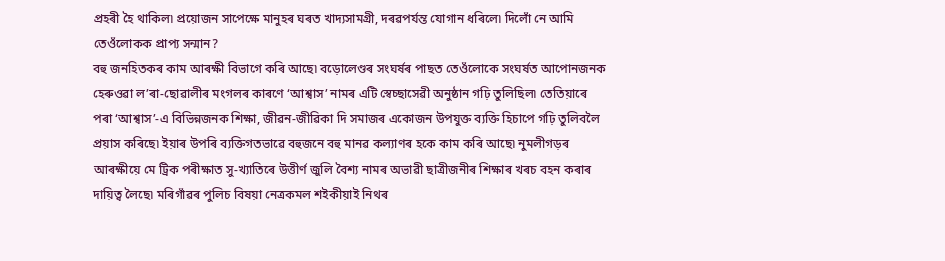প্ৰহৰী হৈ থাকিল৷ প্ৰয়োজন সাপেক্ষে মানুহৰ ঘৰত খাদ্যসামগ্ৰী, দৰৱপৰ্যন্ত যোগান ধৰিলে৷ দিলোঁ নে আমি তেওঁলোকক প্ৰাপ্য সন্মান?
বহু জনহিতকৰ কাম আৰক্ষী বিভাগে কৰি আছে৷ বড়োলেণ্ডৰ সংঘৰ্ষৰ পাছত তেওঁলোকে সংঘৰ্ষত আপোনজনক হেৰুওৱা ল’ৰা-ছোৱালীৰ মংগলৰ কাৰণে ‘আশ্বাস’ নামৰ এটি স্বেচ্ছাসেৱী অনুষ্ঠান গঢ়ি তুলিছিল৷ তেতিয়াৰে পৰা ‘আশ্বাস’-এ বিভিন্নজনক শিক্ষা, জীৱন-জীৱিকা দি সমাজৰ একোজন উপযুক্ত ব্যক্তি হিচাপে গঢ়ি তুলিবলৈ প্ৰয়াস কৰিছে৷ ইয়াৰ উপৰি ব্যক্তিগতভাৱে বহুজনে বহু মানৱ কল্যাণৰ হকে কাম কৰি আছে৷ নুমলীগড়ৰ আৰক্ষীয়ে মে ট্ৰিক পৰীক্ষাত সু-খ্যাতিৰে উত্তীৰ্ণ জুলি বৈশ্য নামৰ অভাৱী ছাত্ৰীজনীৰ শিক্ষাৰ খৰচ বহন কৰাৰ দায়িত্ব লৈছে৷ মৰিগাঁৱৰ পুলিচ বিষয়া নেত্ৰকমল শইকীয়াই নিথৰ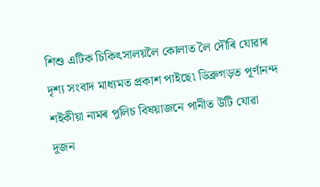শিশু এটিক চিকিৎসালয়লৈ কোলাত লৈ দৌৰি যোৱাৰ দৃশ্য সংবাদ মাধ্যমত প্ৰকাশ পাইছে৷ ডিব্ৰুগড়ত পূৰ্ণানন্দ শইকীয়া নামৰ পুলিচ বিষয়াজনে পানীত উটি যোৱা দুজন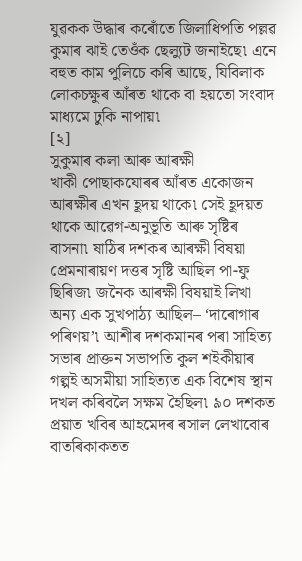যুৱকক উদ্ধাৰ কৰোঁতে জিলাধিপতি পল্লৱ কুমাৰ ঝাই তেওঁক ছেল্যুট জনাইছে৷ এনে বহুত কাম পুলিচে কৰি আছে, যিবিলাক লোকচক্ষুৰ আঁৰত থাকে বা হয়তো সংবাদ মাধ্যমে ঢুকি নাপায়৷
[২]
সুকুমাৰ কলা আৰু আৰক্ষী
খাকী পোছাকযোৰৰ আঁৰত একোজন আৰক্ষীৰ এখন হূদয় থাকে৷ সেই হূদয়ত থাকে আৱেগ-অনুভূতি আৰু সৃষ্টিৰ বাসনা৷ ষাঠিৰ দশকৰ আৰক্ষী বিষয়া প্ৰেমনাৰায়ণ দত্তৰ সৃষ্টি আছিল পা-ফু ছিৰিজ৷ জনৈক আৰক্ষী বিষয়াই লিখা অন্য এক সুখপাঠ্য আছিল– ‘দাৰোগাৰ পৰিণয়’৷ আশীৰ দশকমানৰ পৰা সাহিত্য সভাৰ প্ৰাক্তন সভাপতি কুল শইকীয়াৰ গল্পই অসমীয়া সাহিত্যত এক বিশেষ স্থান দখল কৰিবলৈ সক্ষম হৈছিল৷ ৯০ দশকত প্ৰয়াত খবিৰ আহমেদৰ ৰসাল লেখাবোৰ বাতৰিকাকতত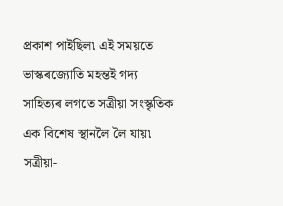প্ৰকাশ পাইছিল৷ এই সময়তে ভাস্কৰজ্যোতি মহন্তই গদ্য সাহিত্যৰ লগতে সত্ৰীয়া সংস্কৃতিক এক বিশেষ স্থানলৈ লৈ যায়৷ সত্ৰীয়া-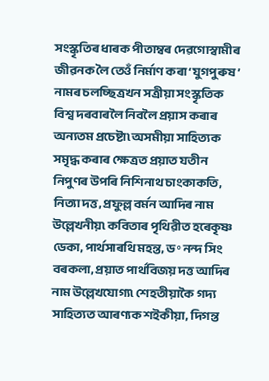সংস্কৃতিৰ ধাৰক পীতাম্বৰ দেৱগোস্বামীৰ জীৱনক লৈ তেওঁ নিৰ্মাণ কৰা ‘যুগপুৰুষ’ নামৰ চলচ্ছিত্ৰখন সত্ৰীয়া সংস্কৃতিক বিশ্ব দৰবাৰলৈ নিবলৈ প্ৰয়াস কৰাৰ অন্যতম প্ৰচেষ্টা৷ অসমীয়া সাহিত্যক সমৃদ্ধ কৰাৰ ক্ষেত্ৰত প্ৰয়াত যতীন নিপুণৰ উপৰি নিশিনাথ চাংকাকতি, নিত্যা দত্ত, প্ৰফুল্ল বৰ্মন আদিৰ নাম উল্লেখনীয়৷ কবিতাৰ পৃথিৱীত হৰেকৃষ্ণ ডেকা, পাৰ্থসাৰথি মহন্ত, ড॰ নন্দ সিং বৰকলা, প্ৰয়াত পাৰ্থবিজয় দত্ত আদিৰ নাম উল্লেখযোগ্য৷ শেহতীয়াকৈ গদ্য সাহিত্যত আৰণ্যক শইকীয়া, দিগন্ত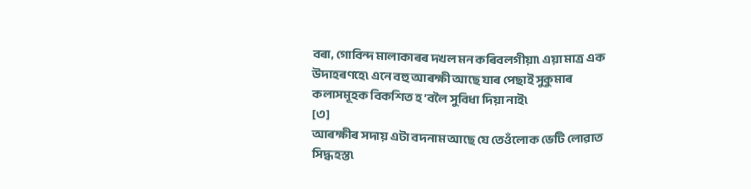বৰা, গোবিন্দ মালাকাৰৰ দখল মন কৰিবলগীয়া৷ এয়া মাত্ৰ এক উদাহৰণহে৷ এনে বহু আৰক্ষী আছে যাৰ পেছাই সুকুমাৰ কলাসমূহক বিকশিত হ’বলৈ সুবিধা দিয়া নাই৷
[৩]
আৰক্ষীৰ সদায় এটা বদনাম আছে যে তেওঁলোক ভেটি লোৱাত সিদ্ধহস্ত৷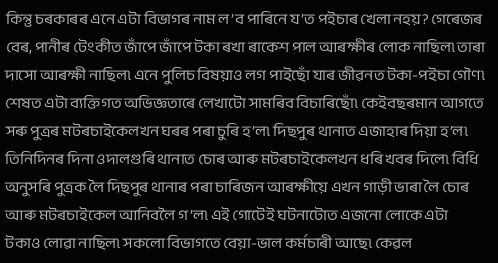কিন্তু চৰকাৰৰ এনে এটা বিভাগৰ নাম ল’ব পাৰিনে য’ত পইচাৰ খেলা নহয়? গেৰেজৰ বেৰ, পানীৰ টেংকীত জাঁপে জাঁপে টকা ৰখা ৰাকেশ পাল আৰক্ষীৰ লোক নাছিল৷ তাৰা দাসো আৰক্ষী নাছিল৷ এনে পুলিচ বিষয়াও লগ পাইছোঁ যাৰ জীৱনত টকা-পইচা গৌণ৷ শেষত এটা ব্যক্তিগত অভিজ্ঞতাৰে লেখাটো সামৰিব বিচাৰিছোঁ৷ কেইবছৰমান আগতে সৰু পুত্ৰৰ মটৰচাইকেলখন ঘৰৰ পৰা চুৰি হ’ল৷ দিছপুৰ থানাত এজাহাৰ দিয়া হ’ল৷ তিনিদিনৰ দিনা ওদালগুৰি থানাত চোৰ আৰু মটৰচাইকেলখন ধৰি খবৰ দিলে৷ বিধি অনুসৰি পুত্ৰক লৈ দিছপুৰ থানাৰ পৰা চাৰিজন আৰক্ষীয়ে এখন গাড়ী ভাৰা লৈ চোৰ আৰু মটৰচাইকেল আনিবলৈ গ’ল৷ এই গোটেই ঘটনাটোত এজনো লোকে এটা টকাও লোৱা নাছিল৷ সকলো বিভাগতে বেয়া-ভাল কৰ্মচাৰী আছে৷ কেৱল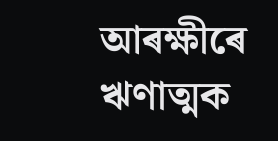আৰক্ষীৰে ঋণাত্মক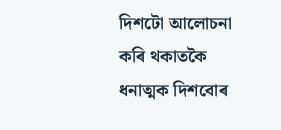দিশটো আলোচনা কৰি থকাতকৈ ধনাত্মক দিশবোৰ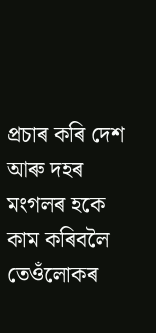প্ৰচাৰ কৰি দেশ আৰু দহৰ মংগলৰ হকে কাম কৰিবলৈ তেওঁলোকৰ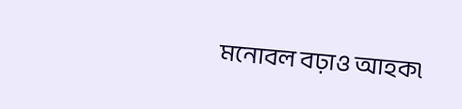মনোবল বঢ়াও আহক৷